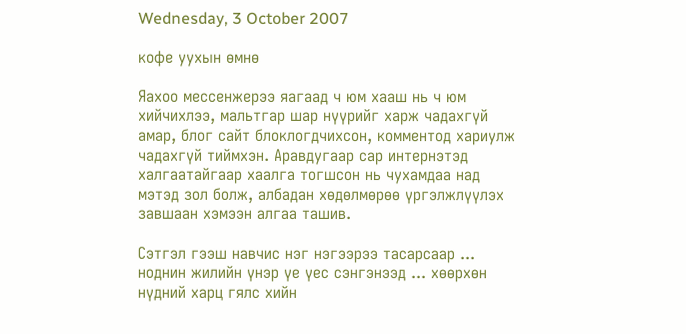Wednesday, 3 October 2007

кофе уухын өмнө

Яахоо мессенжерээ яагаад ч юм хааш нь ч юм хийчихлээ, мальтгар шар нүүрийг харж чадахгүй амар, блог сайт блоклогдчихсон, комментод хариулж чадахгүй тиймхэн. Аравдугаар сар интернэтэд халгаатайгаар хаалга тогшсон нь чухамдаа над мэтэд зол болж, албадан хөдөлмөрөө үргэлжлүүлэх завшаан хэмээн алгаа ташив.

Сэтгэл гээш навчис нэг нэгээрээ тасарсаар ... ноднин жилийн үнэр үе үес сэнгэнээд ... хөөрхөн нүдний харц гялс хийн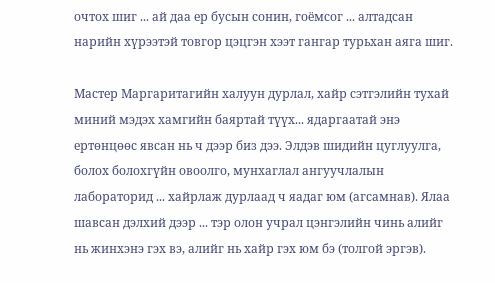очтох шиг ... ай даа ер бусын сонин, гоёмсог ... алтадсан нарийн хүрээтэй товгор цэцгэн хээт гангар турьхан аяга шиг.

Мастер Маргаритагийн халуун дурлал, хайр сэтгэлийн тухай миний мэдэх хамгийн баяртай түүх... ядаргаатай энэ ертөнцөөс явсан нь ч дээр биз дээ. Элдэв шидийн цуглуулга, болох болохгүйн овоолго, мунхаглал ангуучлалын лабораторид ... хайрлаж дурлаад ч яадаг юм (агсамнав). Ялаа шавсан дэлхий дээр ... тэр олон учрал цэнгэлийн чинь алийг нь жинхэнэ гэх вэ, алийг нь хайр гэх юм бэ (толгой эргэв).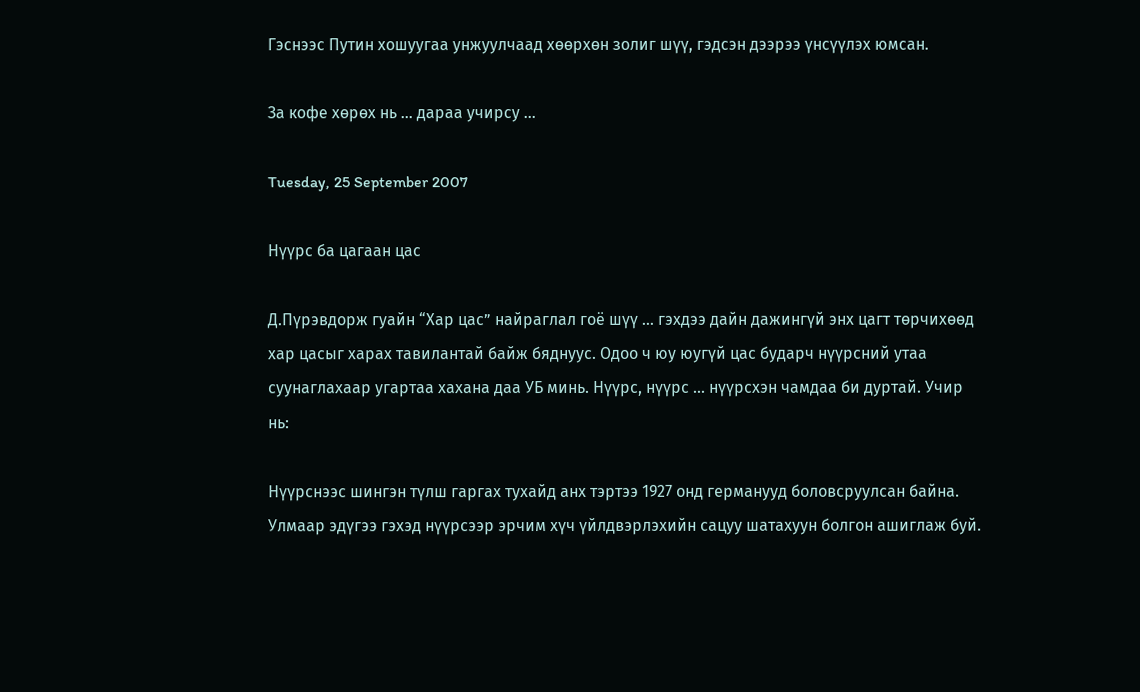Гэснээс Путин хошуугаа унжуулчаад хөөрхөн золиг шүү, гэдсэн дээрээ үнсүүлэх юмсан.

За кофе хөрөх нь ... дараа учирсу ...

Tuesday, 25 September 2007

Нүүрс ба цагаан цас

Д.Пүрэвдорж гуайн “Хар цас” найраглал гоё шүү ... гэхдээ дайн дажингүй энх цагт төрчихөөд хар цасыг харах тавилантай байж бяднуус. Одоо ч юу юугүй цас бударч нүүрсний утаа суунаглахаар угартаа хахана даа УБ минь. Нүүрс, нүүрс ... нүүрсхэн чамдаа би дуртай. Учир нь:

Нүүрснээс шингэн түлш гаргах тухайд анх тэртээ 1927 онд германууд боловсруулсан байна. Улмаар эдүгээ гэхэд нүүрсээр эрчим хүч үйлдвэрлэхийн сацуу шатахуун болгон ашиглаж буй.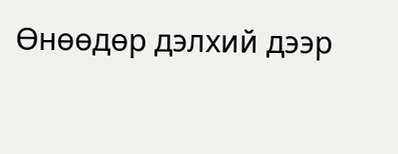Өнөөдөр дэлхий дээр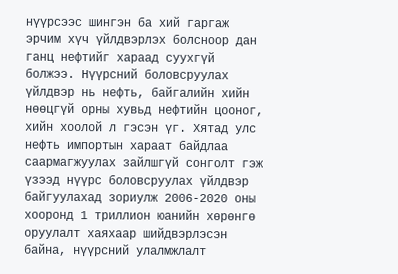нүүрсээс шингэн ба хий гаргаж эрчим хүч үйлдвэрлэх болсноор дан ганц нефтийг хараад суухгүй болжээ. Нүүрсний боловсруулах үйлдвэр нь нефть, байгалийн хийн нөөцгүй орны хувьд нефтийн цооног, хийн хоолой л гэсэн үг. Хятад улс нефть импортын хараат байдлаа саармагжуулах зайлшгүй сонголт гэж үзээд нүүрс боловсруулах үйлдвэр байгуулахад зориулж 2006-2020 оны хооронд 1 триллион юанийн хөрөнгө оруулалт хаяхаар шийдвэрлэсэн байна, нүүрсний улалмжлалт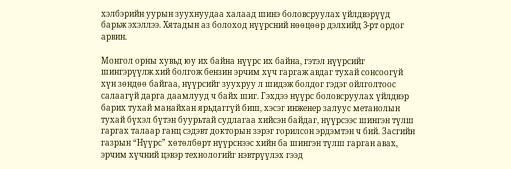хэлбэрийн уурын зуухнуудаа халаад шинэ боловсруулах үйлдвэрүүд барьж эхэллээ. Хятадын аз болоход нүүрсний нөөцөөр дэлхийд 3-рт ордог арвин.

Монгол орны хувьд юу их байна нүүрс их байна, гэтэл нүүрсийг шингэрүүлж хий болгож бензин эрчим хүч гаргаж авдаг тухай сонсоогүй хүн зөндөө байгаа, нүүрсийг зуухруу л шидэж болдог гэдэг ойлголтоос салаагүй дарга даамлууд ч байх шиг. Гэхдээ нүүрс боловсруулах үйлдвэр барих тухай манайхан ярьдаггүй биш, хэсэг инженер залуус метанолын тухай бүхэл бүтэн буурьтай судлагаа хийсэн байдаг, нүүрсээс шингэн түлш гаргах талаар ганц сэдэвт докторын зэрэг горилсон эрдэмтэн ч бий. Засгийн газрын “Нүүрс” хөтөлбөрт нүүрснээс хийн ба шингэн түлш гарган авах, эрчим хүчний цэвэр технологийг нэвтрүүлэх гээд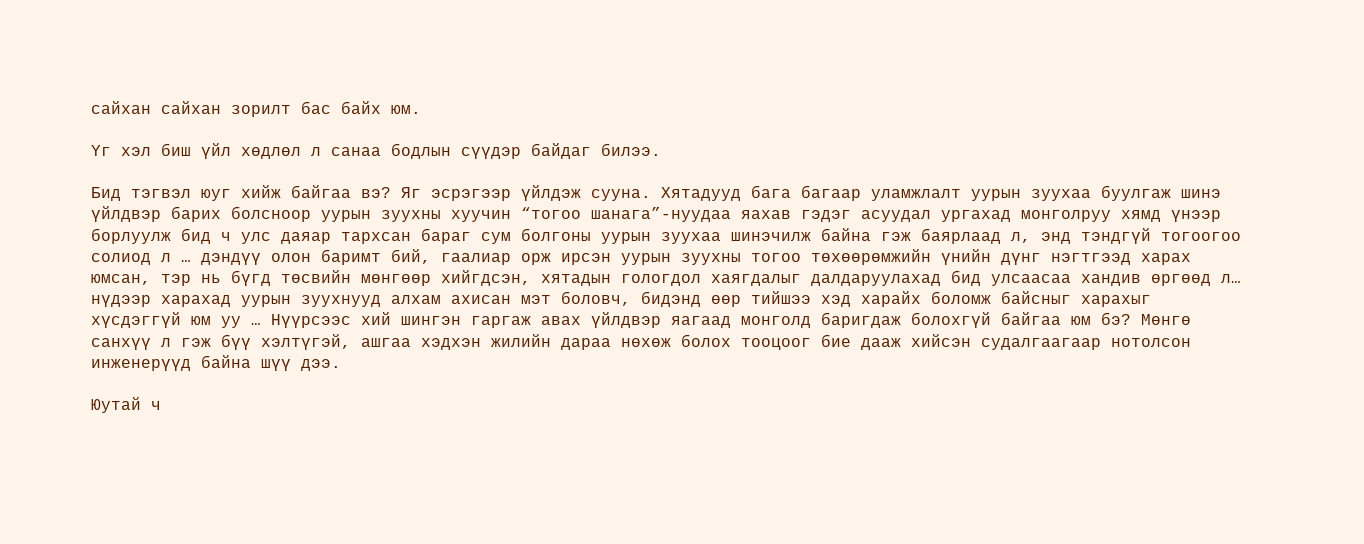сайхан сайхан зорилт бас байх юм.

Үг хэл биш үйл хөдлөл л санаа бодлын сүүдэр байдаг билээ.

Бид тэгвэл юуг хийж байгаа вэ? Яг эсрэгээр үйлдэж сууна. Хятадууд бага багаар уламжлалт уурын зуухаа буулгаж шинэ үйлдвэр барих болсноор уурын зуухны хуучин “тогоо шанага”-нуудаа яахав гэдэг асуудал ургахад монголруу хямд үнээр борлуулж бид ч улс даяар тархсан бараг сум болгоны уурын зуухаа шинэчилж байна гэж баярлаад л, энд тэндгүй тогоогоо солиод л … дэндүү олон баримт бий, гаалиар орж ирсэн уурын зуухны тогоо төхөөрөмжийн үнийн дүнг нэгтгээд харах юмсан, тэр нь бүгд төсвийн мөнгөөр хийгдсэн, хятадын гологдол хаягдалыг далдаруулахад бид улсаасаа хандив өргөөд л… нүдээр харахад уурын зуухнууд алхам ахисан мэт боловч, бидэнд өөр тийшээ хэд харайх боломж байсныг харахыг хүсдэггүй юм уу … Нүүрсээс хий шингэн гаргаж авах үйлдвэр яагаад монголд баригдаж болохгүй байгаа юм бэ? Мөнгө санхүү л гэж бүү хэлтүгэй, ашгаа хэдхэн жилийн дараа нөхөж болох тооцоог бие дааж хийсэн судалгаагаар нотолсон инженерүүд байна шүү дээ.

Юутай ч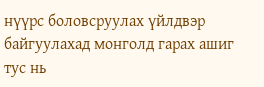нүүрс боловсруулах үйлдвэр байгуулахад монголд гарах ашиг тус нь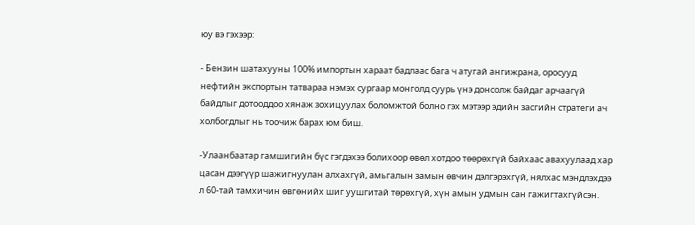юу вэ гэхээр:

- Бензин шатахууны 100% импортын хараат бадлаас бага ч атугай ангижрана, оросууд нефтийн экспортын татвараа нэмэх сургаар монголд суурь үнэ донсолж байдаг арчаагүй байдлыг дотооддоо хянаж зохицуулах боломжтой болно гэх мэтээр эдийн засгийн стратеги ач холбогдлыг нь тоочиж барах юм биш.

-Улаанбаатар гамшигийн бүс гэгдэхээ болихоор өвөл хотдоо төөрөхгүй байхаас авахуулаад хар цасан дээгүүр шажигнуулан алхахгүй, амьгалын замын өвчин дэлгэрэхгүй, нялхас мэндлэхдээ л 60-тай тамхичин өвгөнийх шиг уушгитай төрөхгүй, хүн амын удмын сан гажигтахгүйсэн.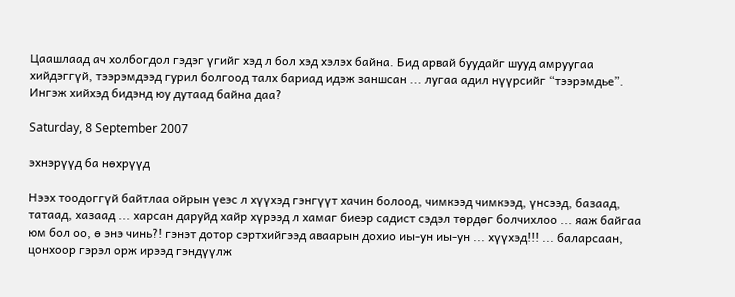Цаашлаад ач холбогдол гэдэг үгийг хэд л бол хэд хэлэх байна. Бид арвай буудайг шууд амруугаа хийдэггүй, тээрэмдээд гурил болгоод талх бариад идэж заншсан ... лугаа адил нүүрсийг “тээрэмдье”. Ингэж хийхэд бидэнд юу дутаад байна даа?

Saturday, 8 September 2007

эхнэрүүд ба нөхрүүд

Нээх тоодоггүй байтлаа ойрын үеэс л хүүхэд гэнгүүт хачин болоод, чимкээд чимкээд, үнсээд, базаад, татаад, хазаад ... харсан даруйд хайр хүрээд л хамаг биеэр садист сэдэл төрдөг болчихлоо ... яаж байгаа юм бол оо, ө энэ чинь?! гэнэт дотор сэртхийгээд аваарын дохио иы-ун иы-ун ... хүүхэд!!! ... баларсаан, цонхоор гэрэл орж ирээд гэндүүлж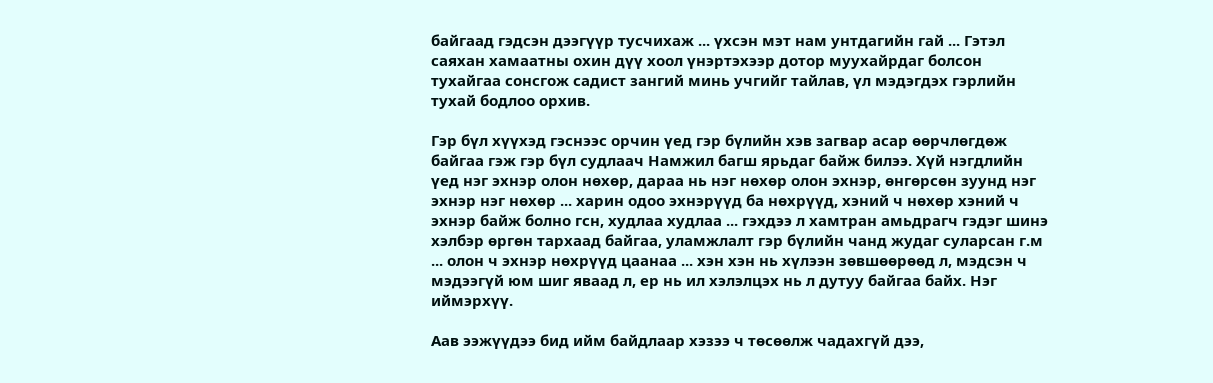байгаад гэдсэн дээгүүр тусчихаж ... үхсэн мэт нам унтдагийн гай ... Гэтэл саяхан хамаатны охин дүү хоол үнэртэхээр дотор муухайрдаг болсон тухайгаа сонсгож садист зангий минь учгийг тайлав, үл мэдэгдэх гэрлийн тухай бодлоо орхив.

Гэр бүл хүүхэд гэснээс орчин үед гэр бүлийн хэв загвар асар өөрчлөгдөж байгаа гэж гэр бүл судлаач Намжил багш ярьдаг байж билээ. Хүй нэгдлийн үед нэг эхнэр олон нөхөр, дараа нь нэг нөхөр олон эхнэр, өнгөрсөн зуунд нэг эхнэр нэг нөхөр ... харин одоо эхнэрүүд ба нөхрүүд, хэний ч нөхөр хэний ч эхнэр байж болно гсн, худлаа худлаа ... гэхдээ л хамтран амьдрагч гэдэг шинэ хэлбэр өргөн тархаад байгаа, уламжлалт гэр бүлийн чанд жудаг суларсан г.м ... олон ч эхнэр нөхрүүд цаанаа ... хэн хэн нь хүлээн зөвшөөрөөд л, мэдсэн ч мэдээгүй юм шиг яваад л, ер нь ил хэлэлцэх нь л дутуу байгаа байх. Нэг иймэрхүү.

Аав ээжүүдээ бид ийм байдлаар хэзээ ч төсөөлж чадахгүй дээ,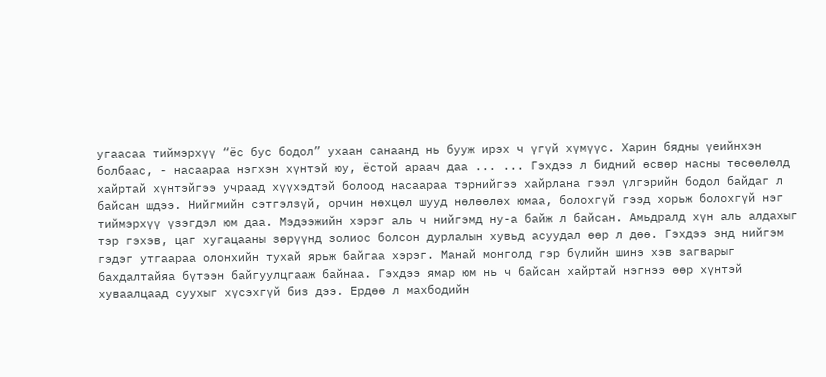угаасаа тиймэрхүү “ёс бус бодол” ухаан санаанд нь бууж ирэх ч үгүй хүмүүс. Харин бядны үеийнхэн болбаас, - насаараа нэгхэн хүнтэй юу, ёстой араач даа ... ... Гэхдээ л бидний өсвөр насны төсөөлөлд хайртай хүнтэйгээ учраад хүүхэдтэй болоод насаараа тэрнийгээ хайрлана гээл үлгэрийн бодол байдаг л байсан шдээ. Нийгмийн сэтгэлзүй, орчин нөхцөл шууд нөлөөлөх юмаа, болохгүй гээд хорьж болохгүй нэг тиймэрхүү үзэгдэл юм даа. Мэдээжийн хэрэг аль ч нийгэмд ну-а байж л байсан. Амьдралд хүн аль алдахыг тэр гэхэв, цаг хугацааны зөрүүнд золиос болсон дурлалын хувьд асуудал өөр л дөө. Гэхдээ энд нийгэм гэдэг утгаараа олонхийн тухай ярьж байгаа хэрэг. Манай монголд гэр бүлийн шинэ хэв загварыг бахдалтайяа бүтээн байгуулцгааж байнаа. Гэхдээ ямар юм нь ч байсан хайртай нэгнээ өөр хүнтэй хуваалцаад суухыг хүсэхгүй биз дээ. Ердөө л махбодийн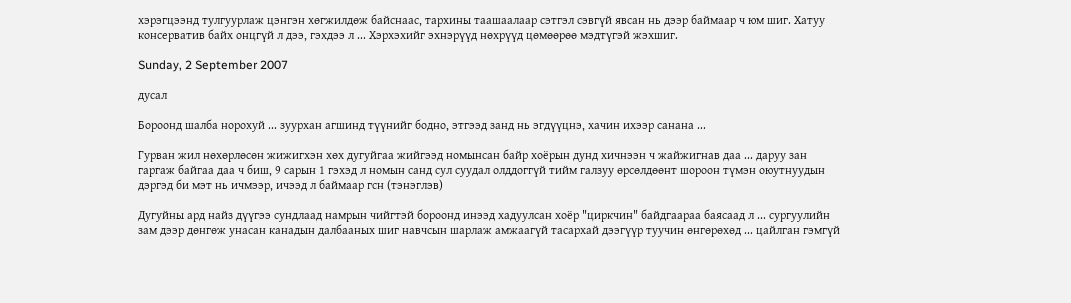хэрэгцээнд тулгуурлаж цэнгэн хөгжилдөж байснаас, тархины таашаалаар сэтгэл сэвгүй явсан нь дээр баймаар ч юм шиг. Хатуу консерватив байх онцгүй л дээ, гэхдээ л ... Хэрхэхийг эхнэрүүд нөхрүүд цөмөөрөө мэдтүгэй жэхшиг.

Sunday, 2 September 2007

дусал

Бороонд шалба норохуй ... зуурхан агшинд түүнийг бодно, этгээд занд нь эгдүүцнэ, хачин ихээр санана ...

Гурван жил нөхөрлөсөн жижигхэн хөх дугуйгаа жийгээд номынсан байр хоёрын дунд хичнээн ч жайжигнав даа ... даруу зан гаргаж байгаа даа ч биш, 9 сарын 1 гэхэд л номын санд сул суудал олддоггүй тийм галзуу өрсөлдөөнт шороон түмэн оюутнуудын дэргэд би мэт нь ичмээр, ичээд л баймаар гсн (тэнэглэв)

Дугуйны ард найз дүүгээ сундлаад намрын чийгтэй бороонд инээд хадуулсан хоёр "циркчин" байдгаараа баясаад л ... сургуулийн зам дээр дөнгөж унасан канадын далбааных шиг навчсын шарлаж амжаагүй тасархай дээгүүр туучин өнгөрөхөд ... цайлган гэмгүй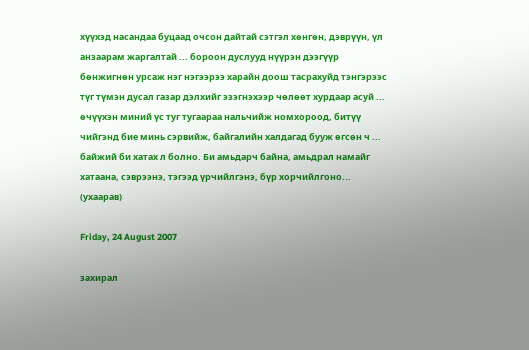хүүхэд насандаа буцаад очсон дайтай сэтгэл хөнгөн, дэврүүн, үл анзаарам жаргалтай ... бороон дуслууд нүүрэн дээгүүр бөнжигнөн урсаж нэг нэгээрээ харайн доош тасрахуйд тэнгэрээс түг түмэн дусал газар дэлхийг эзэгнэхээр чөлөөт хурдаар асуй ... өчүүхэн миний үс туг тугаараа нальчийж номхороод, битүү чийгэнд бие минь сэрвийж, байгалийн халдагад бууж өгсөн ч ... байжий би хатах л болно. Би амьдарч байна, амьдрал намайг хатаана, сэврээнэ, тэгээд үрчийлгэнэ, бүр хорчийлгоно... (ухаарав)

Friday, 24 August 2007

захирал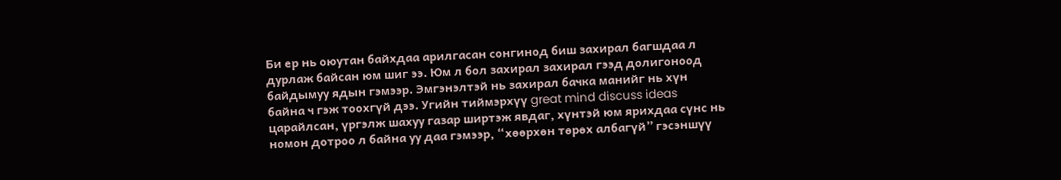Би ер нь оюутан байхдаа арилгасан сонгинод биш захирал багшдаа л дурлаж байсан юм шиг ээ. Юм л бол захирал захирал гээд долигоноод байдымуу ядын гэмээр. Эмгэнэлтэй нь захирал бачка манийг нь хүн байна ч гэж тоохгүй дээ. Угийн тиймэрхүү great mind discuss ideas царайлсан, үргэлж шахуу газар ширтэж явдаг, хүнтэй юм ярихдаа сүнс нь номон дотроо л байна уу даа гэмээр, “хөөрхөн төрөх албагүй” гэсэншүү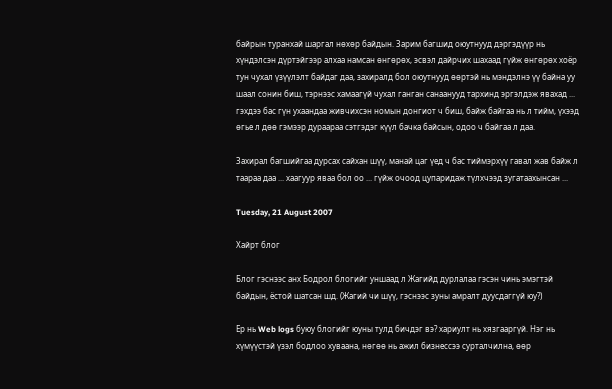байрын туранхай шаргал нөхөр байдын. Зарим багшид оюутнууд дэргэдүүр нь хүндэлсэн дүртэйгээр алхаа намсан өнгөрөх, эсвэл дайрчих шахаад гүйж өнгөрөх хоёр тун чухал үзүүлэлт байдаг даа, захиралд бол оюутнууд өөртэй нь мэндэлнэ үү байна уу шаал сонин биш, тэрнээс хамаагүй чухал ганган санаанууд тархинд эргэлдэж явахад ... гэхдээ бас гүн ухаандаа живчихсэн номын донгиот ч биш, байж байгаа нь л тийм, үхээд өгье л дөө гэмээр дураараа сэтгэдэг күүл бачка байсын, одоо ч байгаа л даа.

Захирал багшийгаа дурсах сайхан шүү, манай цаг үед ч бас тиймэрхүү гавал жав байж л таараа даа ... хаагуур яваа бол оо ... гүйж очоод цупаридаж түлхчээд зугатаахынсан ...

Tuesday, 21 August 2007

Хайрт блог

Блог гэснээс анх Бодрол блогийг уншаад л Жагийд дурлалаа гэсэн чинь эмэгтэй байдын, ёстой шатсан шд. (Жагий чи шүү, гэснээс зуны амралт дуусдаггүй юу?)

Ер нь Web logs буюу блогийг юуны тулд бичдэг вэ? хариулт нь хязгааргүй. Нэг нь хүмүүстэй үзэл бодлоо хуваана, нөгөө нь ажил бизнессээ сурталчилна, өөр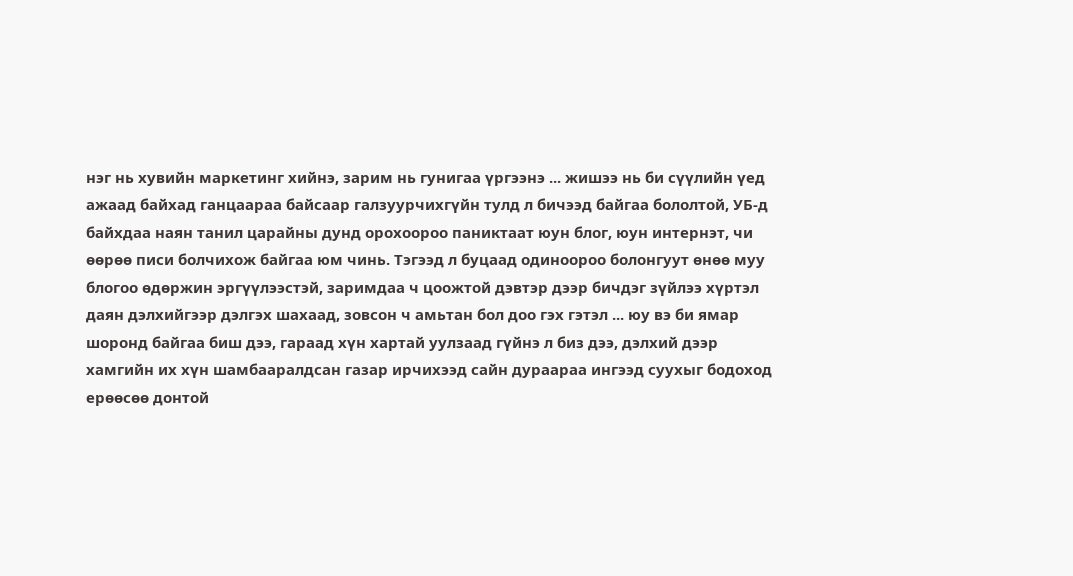нэг нь хувийн маркетинг хийнэ, зарим нь гунигаа үргээнэ ... жишээ нь би сүүлийн үед ажаад байхад ганцаараа байсаар галзуурчихгүйн тулд л бичээд байгаа бололтой, УБ-д байхдаа наян танил царайны дунд орохоороо паниктаат юун блог, юун интернэт, чи өөрөө писи болчихож байгаа юм чинь. Тэгээд л буцаад одиноороо болонгуут өнөө муу блогоо өдөржин эргүүлээстэй, заримдаа ч цоожтой дэвтэр дээр бичдэг зүйлээ хүртэл даян дэлхийгээр дэлгэх шахаад, зовсон ч амьтан бол доо гэх гэтэл ... юу вэ би ямар шоронд байгаа биш дээ, гараад хүн хартай уулзаад гүйнэ л биз дээ, дэлхий дээр хамгийн их хүн шамбааралдсан газар ирчихээд сайн дураараа ингээд суухыг бодоход ерөөсөө донтой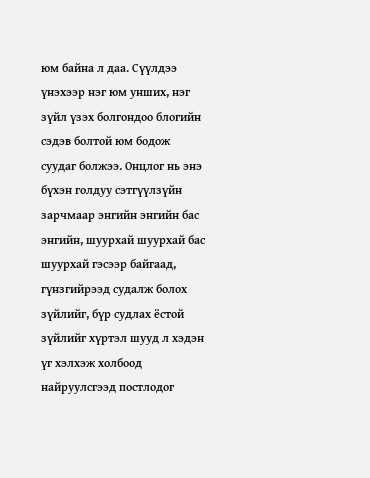юм байна л даа. Сүүлдээ үнэхээр нэг юм унших, нэг зүйл үзэх болгондоо блогийн сэдэв болтой юм бодож суудаг болжээ. Онцлог нь энэ бүхэн голдуу сэтгүүлзүйн зарчмаар энгийн энгийн бас энгийн, шуурхай шуурхай бас шуурхай гэсээр байгаад, гүнзгийрээд судалж болох зүйлийг, бүр судлах ёстой зүйлийг хүртэл шууд л хэдэн үг хэлхэж холбоод найруулсгээд постлодог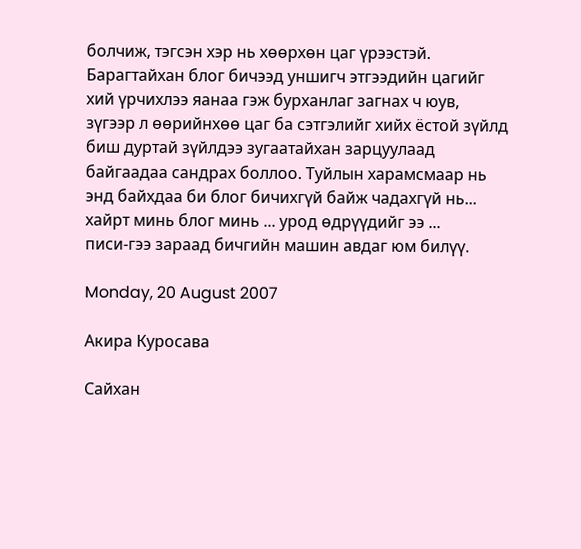болчиж, тэгсэн хэр нь хөөрхөн цаг үрээстэй. Барагтайхан блог бичээд уншигч этгээдийн цагийг хий үрчихлээ яанаа гэж бурханлаг загнах ч юув, зүгээр л өөрийнхөө цаг ба сэтгэлийг хийх ёстой зүйлд биш дуртай зүйлдээ зугаатайхан зарцуулаад байгаадаа сандрах боллоо. Туйлын харамсмаар нь энд байхдаа би блог бичихгүй байж чадахгүй нь... хайрт минь блог минь ... урод өдрүүдийг ээ ...
писи-гээ зараад бичгийн машин авдаг юм билүү.

Monday, 20 August 2007

Акира Куросава

Сайхан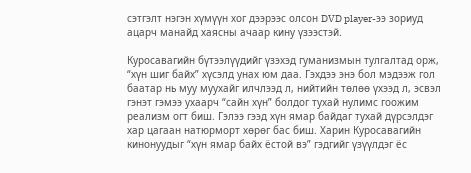сэтгэлт нэгэн хүмүүн хог дээрээс олсон DVD player-ээ зориуд ацарч манайд хаясны ачаар кину үзээстэй.

Куросавагийн бүтээлүүдийг үзэхэд гуманизмын тулгалтад орж, “хүн шиг байх” хүсэлд унах юм даа. Гэхдээ энэ бол мэдээж гол баатар нь муу муухайг илчлээд л, нийтийн төлөө үхээд л, эсвэл гэнэт гэмээ ухаарч “сайн хүн” болдог тухай нулимс гоожим реализм огт биш. Гэлээ гээд хүн ямар байдаг тухай дүрсэлдэг хар цагаан натюрморт хөрөг бас биш. Харин Куросавагийн кинонуудыг “хүн ямар байх ёстой вэ” гэдгийг үзүүлдэг ёс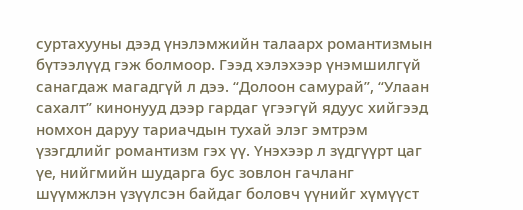суртахууны дээд үнэлэмжийн талаарх романтизмын бүтээлүүд гэж болмоор. Гээд хэлэхээр үнэмшилгүй санагдаж магадгүй л дээ. “Долоон самурай”, “Улаан сахалт” кинонууд дээр гардаг үгээгүй ядуус хийгээд номхон даруу тариачдын тухай элэг эмтрэм үзэгдлийг романтизм гэх үү. Үнэхээр л зүдгүүрт цаг үе, нийгмийн шударга бус зовлон гачланг шүүмжлэн үзүүлсэн байдаг боловч үүнийг хүмүүст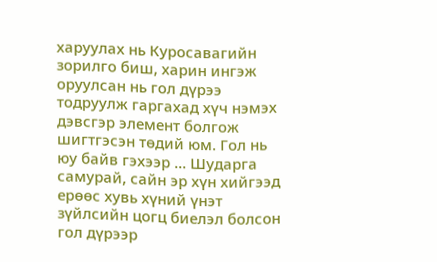харуулах нь Куросавагийн зорилго биш, харин ингэж оруулсан нь гол дүрээ тодруулж гаргахад хүч нэмэх дэвсгэр элемент болгож шигтгэсэн төдий юм. Гол нь юу байв гэхээр ... Шударга самурай, сайн эр хүн хийгээд ерөөс хувь хүний үнэт зүйлсийн цогц биелэл болсон гол дүрээр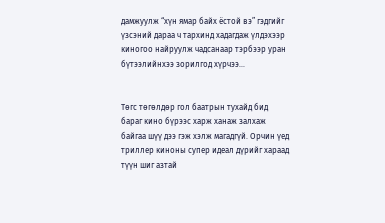дамжуулж “хүн ямар байх ёстой вэ” гэдгийг үзсэний дараа ч тархинд хадагдаж үлдэхээр киногоо найруулж чадсанаар тэрбээр уран бүтээлийнхээ зорилгод хүрчээ...


Төгс төгөлдөр гол баатрын тухайд бид бараг кино бүрээс харж ханаж залхаж байгаа шүү дээ гэж хэлж магадгүй. Орчин үед триллер киноны супер идеал дүрийг хараад түүн шиг азтай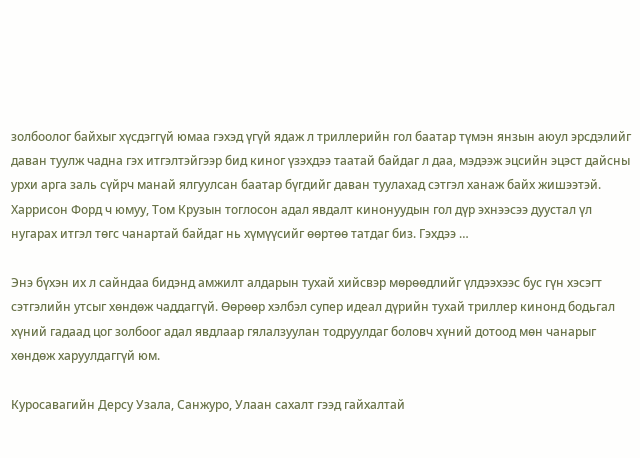золбоолог байхыг хүсдэггүй юмаа гэхэд үгүй ядаж л триллерийн гол баатар түмэн янзын аюул эрсдэлийг даван туулж чадна гэх итгэлтэйгээр бид киног үзэхдээ таатай байдаг л даа, мэдээж эцсийн эцэст дайсны урхи арга заль сүйрч манай ялгуулсан баатар бүгдийг даван туулахад сэтгэл ханаж байх жишээтэй. Харрисон Форд ч юмуу, Том Крузын тоглосон адал явдалт кинонуудын гол дүр эхнээсээ дуустал үл нугарах итгэл төгс чанартай байдаг нь хүмүүсийг өөртөө татдаг биз. Гэхдээ …

Энэ бүхэн их л сайндаа бидэнд амжилт алдарын тухай хийсвэр мөрөөдлийг үлдээхээс бус гүн хэсэгт сэтгэлийн утсыг хөндөж чаддаггүй. Өөрөөр хэлбэл супер идеал дүрийн тухай триллер кинонд бодьгал хүний гадаад цог золбоог адал явдлаар гялалзуулан тодруулдаг боловч хүний дотоод мөн чанарыг хөндөж харуулдаггүй юм.

Куросавагийн Дерсу Узала, Санжуро, Улаан сахалт гээд гайхалтай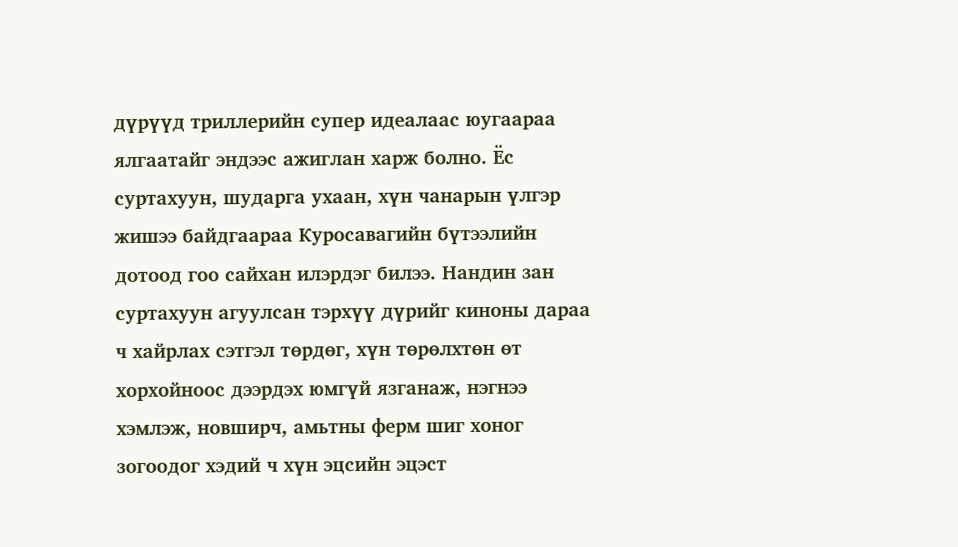дүрүүд триллерийн супер идеалаас юугаараа ялгаатайг эндээс ажиглан харж болно. Ёс суртахуун, шударга ухаан, хүн чанарын үлгэр жишээ байдгаараа Куросавагийн бүтээлийн дотоод гоо сайхан илэрдэг билээ. Нандин зан суртахуун агуулсан тэрхүү дүрийг киноны дараа ч хайрлах сэтгэл төрдөг, хүн төрөлхтөн өт хорхойноос дээрдэх юмгүй язганаж, нэгнээ хэмлэж, новширч, амьтны ферм шиг хоног зогоодог хэдий ч хүн эцсийн эцэст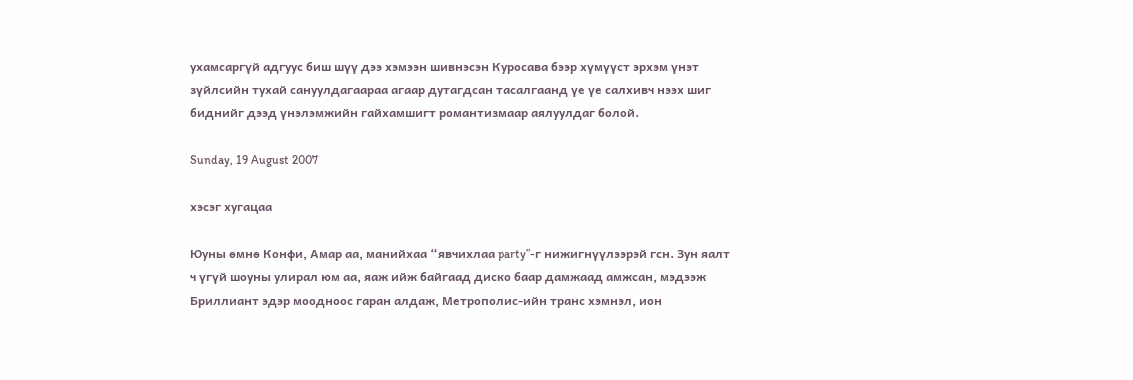ухамсаргүй адгуус биш шүү дээ хэмээн шивнэсэн Куросава бээр хүмүүст эрхэм үнэт зүйлсийн тухай сануулдагаараа агаар дутагдсан тасалгаанд үе үе салхивч нээх шиг биднийг дээд үнэлэмжийн гайхамшигт романтизмаар аялуулдаг болой.

Sunday, 19 August 2007

хэсэг хугацаа

Юуны өмнө Конфи, Амар аа, манийхаа “явчихлаа party”-г нижигнүүлээрэй гсн. Зун яалт ч үгүй шоуны улирал юм аа, яаж ийж байгаад диско баар дамжаад амжсан, мэдээж Бриллиант эдэр моодноос гаран алдаж, Метрополис-ийн транс хэмнэл, ион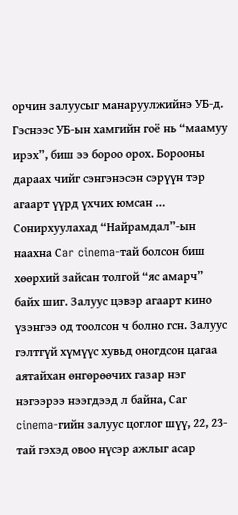орчин залуусыг манаруулжийнэ УБ-д. Гэснээс УБ-ын хамгийн гоё нь “маамуу ирэх”, биш ээ бороо орох. Борооны дараах чийг сэнгэнэсэн сэрүүн тэр агаарт үүрд үхчих юмсан …
Сонирхуулахад “Найрамдал”-ын наахна Сar cinema-тай болсон биш хөөрхий зайсан толгой “яс амарч” байх шиг. Залуус цэвэр агаарт кино үзэнгээ од тоолсон ч болно гсн. Залуус гэлтгүй хүмүүс хувьд оногдсон цагаа аятайхан өнгөрөөчих газар нэг нэгээрээ нээгдээд л байна, Сar cinema-гийн залуус цоглог шүү, 22, 23-тай гэхэд овоо нүсэр ажлыг асар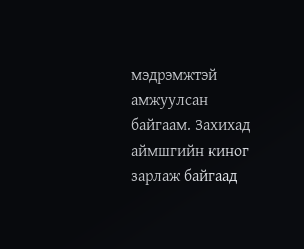мэдрэмжтэй амжуулсан байгаам. Захихад аймшгийн киног зарлаж байгаад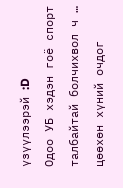үзүүлээрэй :D
Одоо УБ хэдэн гоё спорт талбайтай болчихвол ч … цөөхөн хүний очдог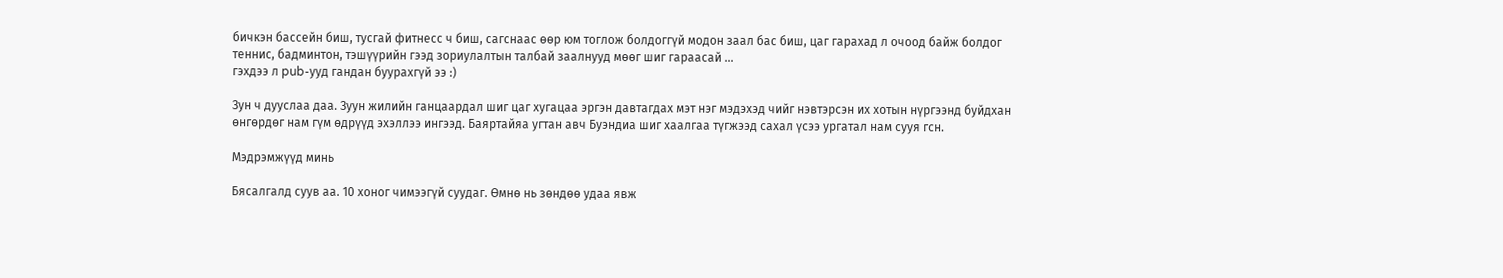бичкэн бассейн биш, тусгай фитнесс ч биш, сагснаас өөр юм тоглож болдоггүй модон заал бас биш, цаг гарахад л очоод байж болдог теннис, бадминтон, тэшүүрийн гээд зориулалтын талбай заалнууд мөөг шиг гараасай …
гэхдээ л pub-ууд гандан буурахгүй ээ :)

Зун ч дууслаа даа. Зуун жилийн ганцаардал шиг цаг хугацаа эргэн давтагдах мэт нэг мэдэхэд чийг нэвтэрсэн их хотын нүргээнд буйдхан өнгөрдөг нам гүм өдрүүд эхэллээ ингээд. Баяртайяа угтан авч Буэндиа шиг хаалгаа түгжээд сахал үсээ ургатал нам сууя гсн.

Мэдрэмжүүд минь

Бясалгалд суув аа. 10 хоног чимээгүй суудаг. Өмнө нь зөндөө удаа явж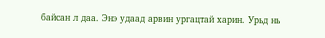байсан л даа. Энэ удаад арвин ургацтай харин. Урьд нь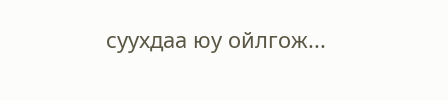суухдаа юу ойлгож...